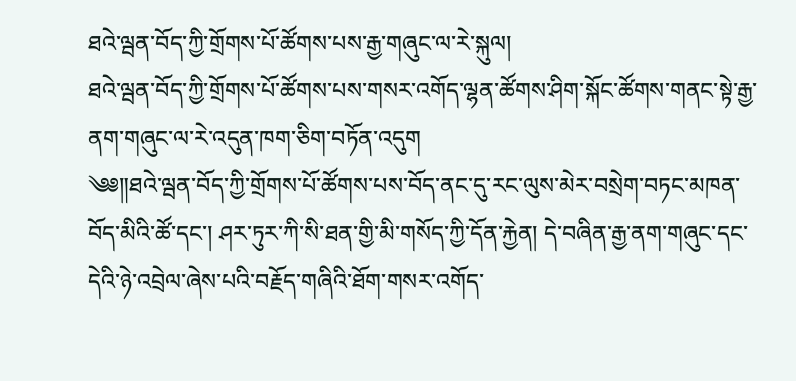ཐའེ་ལྦན་བོད་ཀྱི་གྲོགས་པོ་ཚོགས་པས་རྒྱ་གཞུང་ལ་རེ་སྐུལ།
ཐའེ་ལྦན་བོད་ཀྱི་གྲོགས་པོ་ཚོགས་པས་གསར་འགོད་ལྷན་ཚོགས་ཤིག་སྐོང་ཚོགས་གནང་སྟེ་རྒྱ་ནག་གཞུང་ལ་རེ་འདུན་ཁག་ཅིག་བཏོན་འདུག
༄༅༎ཐའེ་ལྦན་བོད་ཀྱི་གྲོགས་པོ་ཚོགས་པས་བོད་ནང་དུ་རང་ལུས་མེར་བསྲེག་བཏང་མཁན་བོད་མིའི་ཚོ་དང་། ཤར་ཏུར་ཀི་སི་ཐན་གྱི་མི་གསོད་ཀྱི་དོན་རྐྱེན། དེ་བཞིན་རྒྱ་ནག་གཞུང་དང་དེའི་ཉེ་འབྲེལ་ཞེས་པའི་བརྗོད་གཞིའི་ཐོག་གསར་འགོད་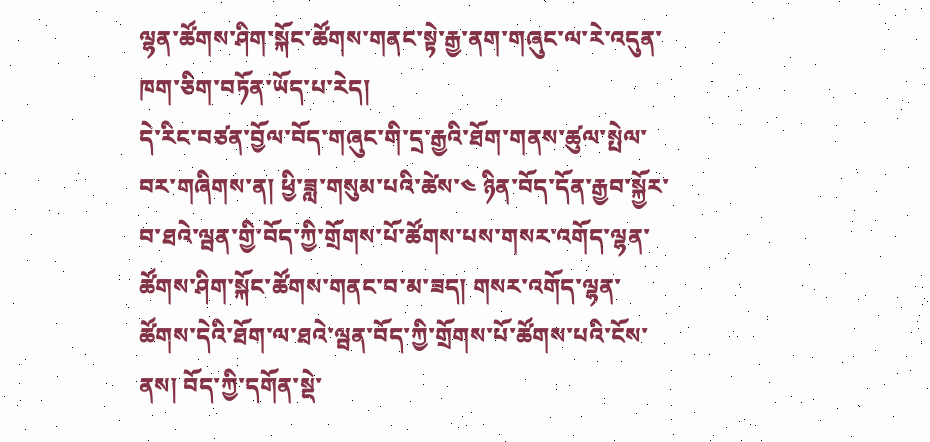ལྷན་ཚོགས་ཤིག་སྐོང་ཚོགས་གནང་སྟེ་རྒྱ་ནག་གཞུང་ལ་རེ་འདུན་ཁག་ཅིག་བཏོན་ཡོད་པ་རེད།
དེ་རིང་བཙན་བྱོལ་བོད་གཞུང་གི་དྲ་རྒྱའི་ཐོག་གནས་ཚུལ་སྤེལ་བར་གཞིགས་ན། ཕྱི་ཟླ་གསུམ་པའི་ཚེས་༤ ཉིན་བོད་དོན་རྒྱབ་སྐྱོར་བ་ཐའེ་ལྦན་གྱི་བོད་ཀྱི་གྲོགས་པོ་ཚོགས་པས་གསར་འགོད་ལྷན་ཚོགས་ཤིག་སྐོང་ཚོགས་གནང་བ་མ་ཟད། གསར་འགོད་ལྷན་ཚོགས་དེའི་ཐོག་ལ་ཐའེ་ལྦན་བོད་ཀྱི་གྲོགས་པོ་ཚོགས་པའི་ངོས་ནས། བོད་ཀྱི་དགོན་སྡེ་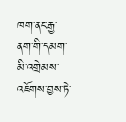ཁག་ནང་རྒྱ་ནག་གི་དམག་མི་འགྲེམས་འཇོགས་བྱས་ཏེ་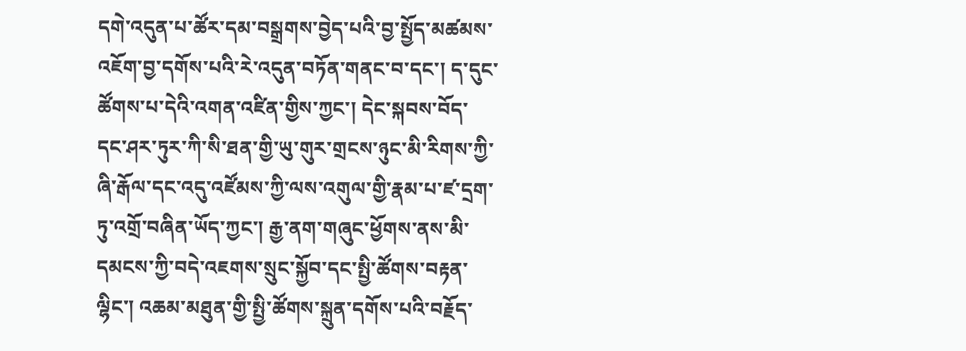དགེ་འདུན་པ་ཚོར་དམ་བསྒྲགས་བྱེད་པའི་བྱ་སྤྱོད་མཚམས་འཇོག་བྱ་དགོས་པའི་རེ་འདུན་བཏོན་གནང་བ་དང་། ད་དུང་ཚོགས་པ་དེའི་འགན་འཛིན་གྱིས་ཀྱང་། དེང་སྐབས་བོད་དང་ཤར་ཏུར་ཀི་སི་ཐན་གྱི་ཡུ་གུར་གྲངས་ཉུང་མི་རིགས་ཀྱི་ཞི་རྒོལ་དང་འདུ་འཛོམས་ཀྱི་ལས་འགུལ་གྱི་རྣམ་པ་ཛ་དྲག་ཏུ་འགྲོ་བཞིན་ཡོད་ཀྱང་། རྒྱ་ནག་གཞུང་ཕྱོགས་ནས་མི་དམངས་ཀྱི་བདེ་འཇགས་སྲུང་སྐྱོབ་དང་སྤྱི་ཚོགས་བརྟན་ལྷིང་། འཆམ་མཐུན་གྱི་སྤྱི་ཚོགས་སྐྲུན་དགོས་པའི་བརྗོད་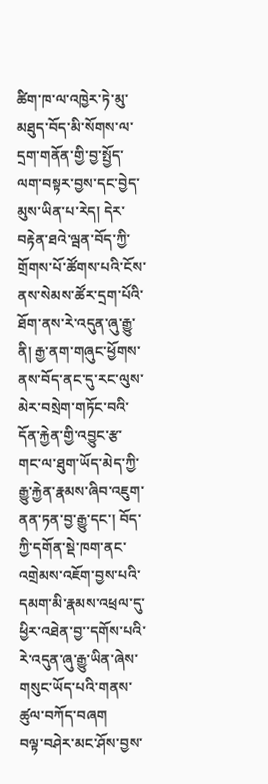ཚིག་ཁ་ལ་འཁྱེར་ཏེ་མུ་མཐུད་བོད་མི་སོགས་ལ་དྲག་གནོན་གྱི་བྱ་སྤྱོད་ལག་བསྟར་བྱས་དང་བྱེད་མུས་ཡིན་པ་རེད། དེར་བརྟེན་ཐའེ་ལྦན་བོད་ཀྱི་གྲོགས་པོ་ཚོགས་པའི་ངོས་ནས་སེམས་ཚོར་དྲག་པོའི་ཐོག་ནས་རེ་འདུན་ཞུ་རྒྱུ་ནི། རྒྱ་ནག་གཞུང་ཕྱོགས་ནས་བོད་ནང་དུ་རང་ལུས་མེར་བསྲེག་གཏོང་བའི་དོན་རྐྱེན་གྱི་འབྱུང་རྩ་གང་ལ་ཐུག་ཡོད་མེད་ཀྱི་རྒྱུ་རྐྱེན་རྣམས་ཞིབ་འཇུག་ནན་ཏན་བྱ་རྒྱུ་དང་། བོད་ཀྱི་དགོན་སྡེ་ཁག་ནང་འགྲེམས་འཇོག་བྱས་པའི་དམག་མི་རྣམས་འཕྲལ་དུ་ཕྱིར་འཐེན་བྱ་་དགོས་པའི་རེ་འདུན་ཞུ་རྒྱུ་ཡིན་ཞེས་གསུང་ཡོད་པའི་གནས་ཚུལ་བཀོད་བཞག
བལྟ་བཤེར་མང་ཤོས་བྱས་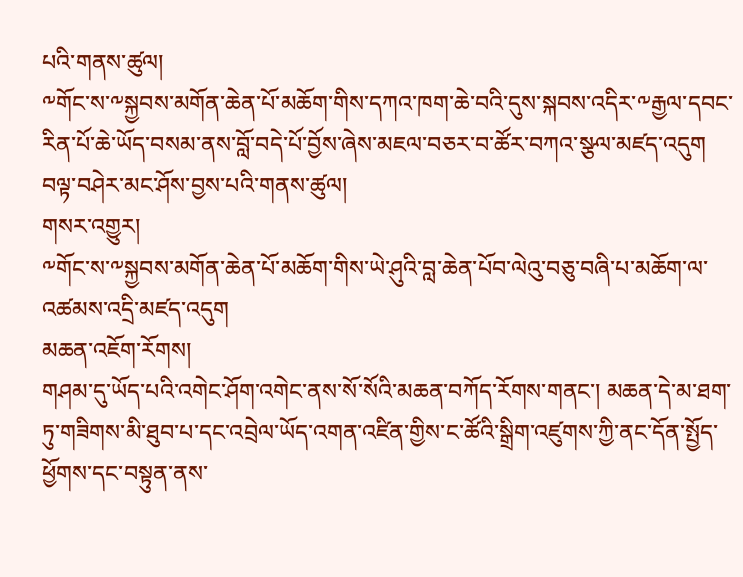པའི་གནས་ཚུལ།
༸གོང་ས་༸སྐྱབས་མགོན་ཆེན་པོ་མཆོག་གིས་དཀའ་ཁག་ཆེ་བའི་དུས་སྐབས་འདིར་༸རྒྱལ་དབང་རིན་པོ་ཆེ་ཡོད་བསམ་ནས་བློ་བདེ་པོ་བྱོས་ཞེས་མཇལ་བཅར་བ་ཚོར་བཀའ་སྩལ་མཛད་འདུག
བལྟ་བཤེར་མང་ཤོས་བྱས་པའི་གནས་ཚུལ།
གསར་འགྱུར།
༸གོང་ས་༸སྐྱབས་མགོན་ཆེན་པོ་མཆོག་གིས་ཡེ་ཤུའི་བླ་ཆེན་པོབ་ལེའུ་བཅུ་བཞི་པ་མཆོག་ལ་འཚམས་འདྲི་མཛད་འདུག
མཆན་འཇོག་རོགས།
གཤམ་དུ་ཡོད་པའི་འགེང་ཤོག་འགེང་ནས་སོ་སོའི་མཆན་བཀོད་རོགས་གནང་། མཆན་དེ་མ་ཐག་ཏུ་གཟིགས་མི་ཐུབ་པ་དང་འབྲེལ་ཡོད་འགན་འཛིན་གྱིས་ང་ཚོའི་སྒྲིག་འཛུགས་ཀྱི་ནང་དོན་སྤྱོད་ཕྱོགས་དང་བསྟུན་ནས་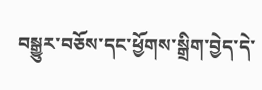བསྒྱུར་བཅོས་དང་ཕྱོགས་སྒྲིག་བྱེད་དེ་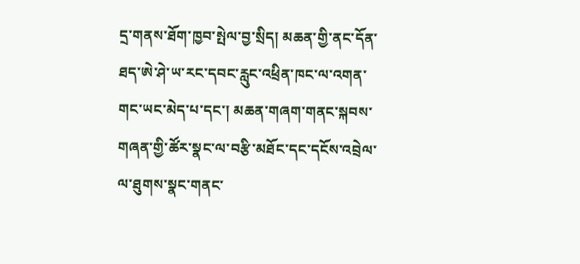དྲ་གནས་ཐོག་ཁྱབ་སྤེལ་བྱ་སྲིད། མཆན་གྱི་ནང་དོན་ཐད་ཨེ་ཤེ་ཡ་རང་དབང་རླུང་འཕྲིན་ཁང་ལ་འགན་གང་ཡང་མེད་པ་དང་། མཆན་གཞག་གནང་སྐབས་གཞན་གྱི་ཚོར་སྣང་ལ་བརྩི་མཐོང་དང་དངོས་འབྲེལ་ལ་ཐུགས་སྣང་གནང་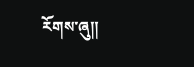རོགས་ཞུ༎